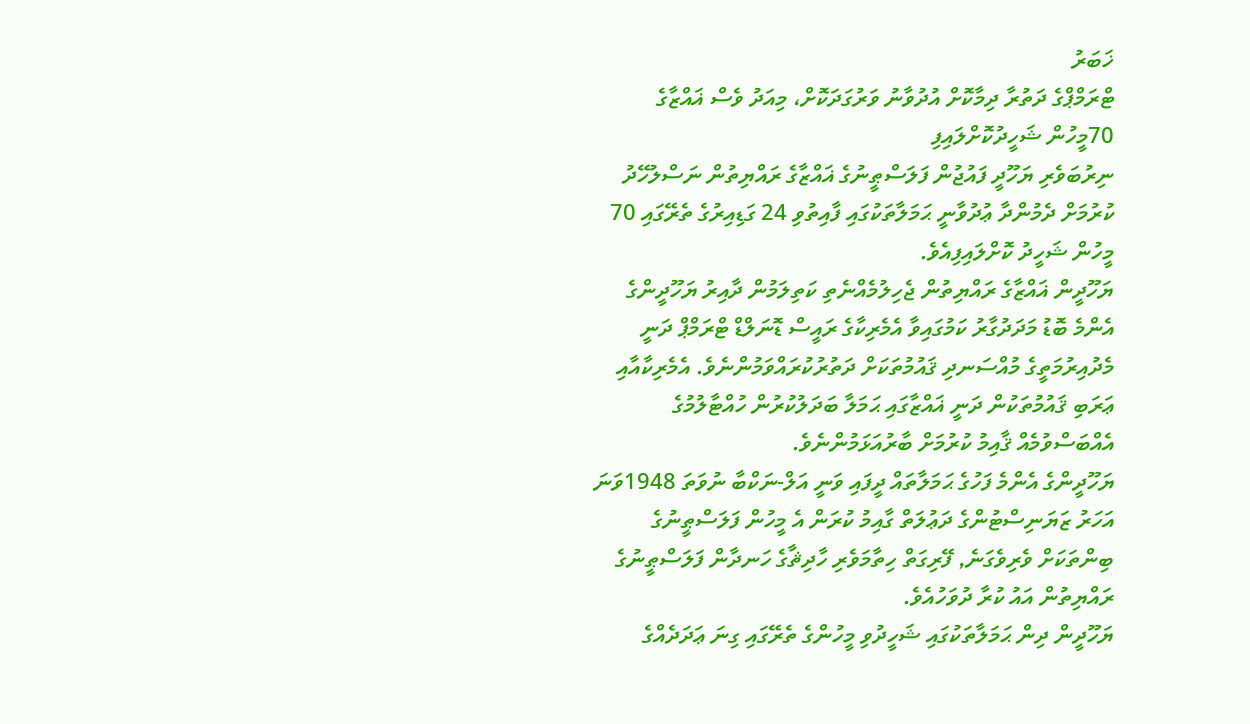ޚަބަރު
ޓްރަމްޕްގެ ދަތުރާ ދިމާކޮށް އުދުވާނު ވަރުގަދަކޮށް، މިއަދު ވެސް ޣައްޒާގެ 70މީހުން ޝަހީދުކޮށްލައިފި
ނިރުބަވެރި ޔަހޫދީ ފައުޖުން ފަލަސްޠީނުގެ ޣައްޒާގެ ރައްޔިތުން ނަސްލުހޭދު ކުރުމަށް ދެމުންދާ ޢުދުވާނީ ޙަމަލާތަކުގައި ފާއިތުވި 24 ގަޑިއިރުގެ ތެރޭގައި 70 މީހުން ޝަހީދު ކޮށްލައިފިއެވެ.
ޔަހޫދީން ޣައްޒާގެ ރައްޔިތުން ޖެހިލުމެއްނެތި ކަތިލަމުން ދާއިރު ޔަހޫދީންގެ އެންމެ ބޮޑު މަދަދުގާރު ކަމުގައިވާ އެމެރިކާގެ ރައީސް ޑޮނަލްޑް ޓްރަމްޕް ދަނީ މެދުއިރުމަތީގެ މުއްސަނދި ޤައުމުތަކަށް ދަތުރުކުރައްވަމުންނެވެ. އެމެރިކާއާއި ޢަރަބި ޤައުމުތަކުން ދަނީ ޣައްޒާގައި ޙަމަލާ ބަދަލުކުރުން ހުއްޓާލުމުގެ އެއްބަސްވުމެއް ޤާއިމު ކުރުމަށް ބާރުއަޅަމުންނެވެ.
ޔަހޫދީންގެ އެންމެ ފަހުގެ ޙަމަލާތައް ދީފައި ވަނީ އަލް-ނަކްބާ ނުވަތަ 1948ވަނަ އަހަރު ޒަޔަނިސްޓުންގެ ދަޢުލަތް ގާއިމު ކުރަން އެ މީހުން ފަލަސްޠީނުގެ ބިންތަކަށް ވެރިވެގަނެ, ފޭރިގަތް ހިތާމަވެރި ހާދިޘާގެ ހަނދާން ފަލަސްޠީނުގެ ރައްޔިތުން އައު ކުރާ ދުވަހުއެވެ.
ޔަހޫދީން ދިން ޙަމަލާތަކުގައި ޝަހީދުވި މީހުންގެ ތެރޭގައި ގިނަ ޢަދަދެއްގެ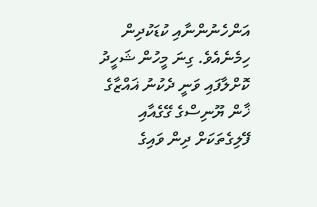އަންހެނުންނާއި ކުޑަކުދިން ހިމެނެއެވެ. ގިނަ މީހުން ޝަހީދު ކޮށްލާފައި ވަނީ ދެކުނު ޣައްޒާގެ ޚާން ޔޫނިސްގެ ގޭގެއާއި ފޭލިގެތަކަށް ދިން ވައިގެ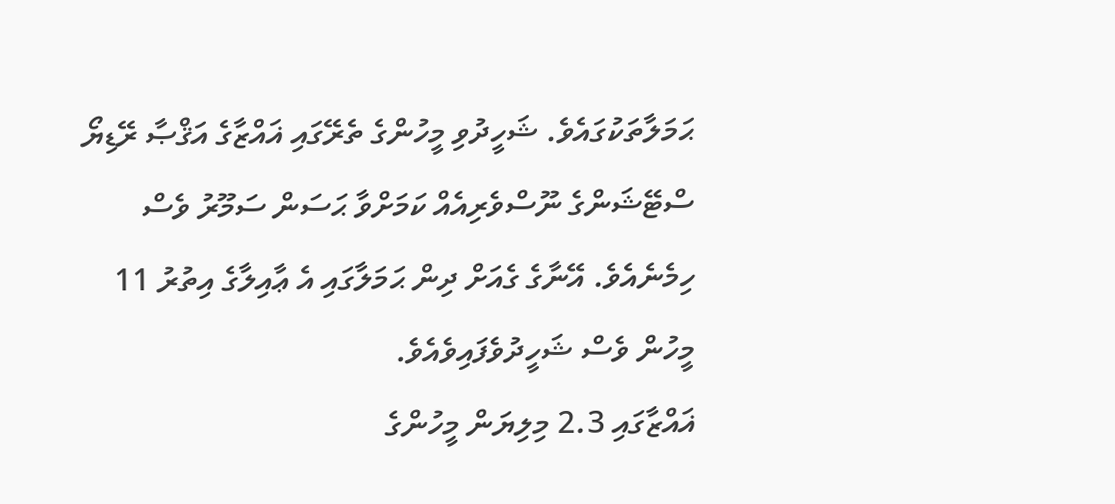ޙަމަލާތަކުގައެވެ. ޝަހީދުވި މީހުންގެ ތެރޭގައި ޣައްޒާގެ އަޤްޞާ ރޭޑިޔޯ ސްޓޭޝަންގެ ނޫސްވެރިއެއް ކަމަށްވާ ޙަސަން ސަމޫރު ވެސް ހިމެނެއެވެ. އޭނާގެ ގެއަށް ދިން ޙަމަލާގައި އެ ޢާއިލާގެ އިތުރު 11 މީހުން ވެސް ޝަހީދުވެފައިވެއެވެ.
ޣައްޒާގައި 2.3 މިލިޔަން މީހުންގެ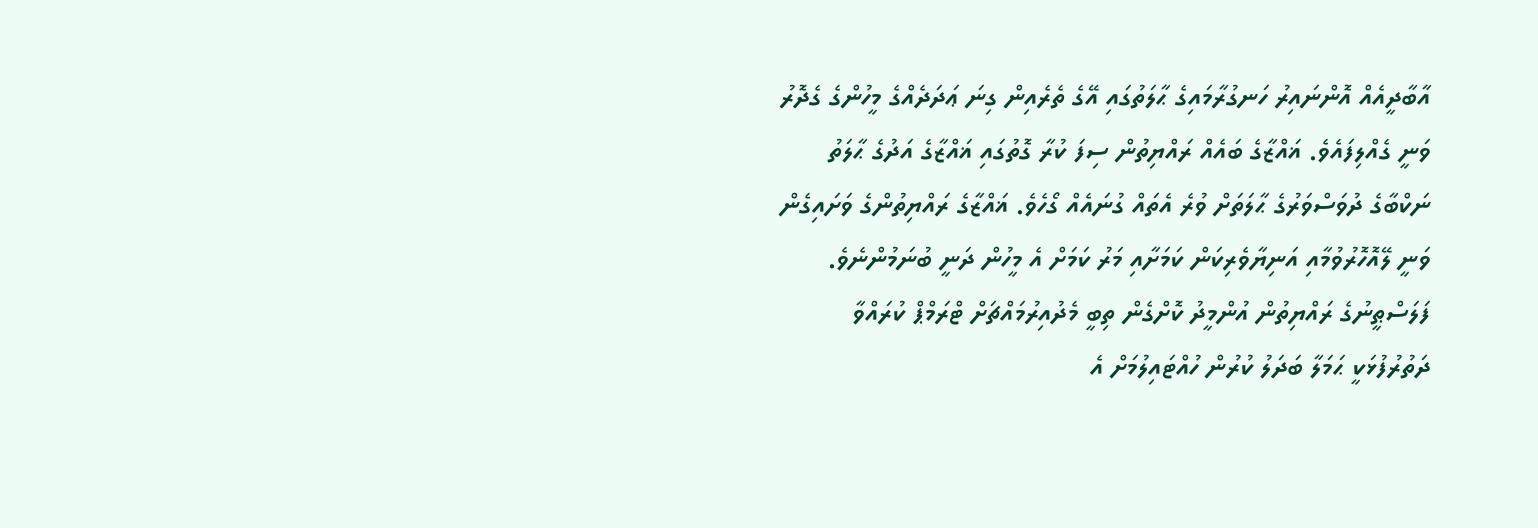އާބާދީއެއް އޮންނައިރު ހަނގުރާމައިގެ ޙާލަތުގައި އޭގެ ތެރެއިން ގިނަ ޢަދަދެއްގެ މީހުންގެ ގެދޮރު ވަނީ ގެއްލިފައެވެ. ޣައްޒާގެ ބައެއް ރައްޔިތުން ސިފަ ކުރާ ގޮތުގައި ޣައްޒާގެ އަދުގެ ޙާލަތު ނަކްބާގެ ދުވަސްވަރުގެ ޙާލަތަށް ވުރެ އެތައް ގުނައެއް ގޯހެވެ. ޣައްޒާގެ ރައްޔިތުންގެ ވަށައިގެން ވަނީ ލޭއޮހޮރުވުމާއި އަނިޔާވެރިކަން ކަމަށާއި މަރު ކަމަށް އެ މީހުން ދަނީ ބުނަމުންނެވެ.
ފަލަސްޠީނުގެ ރައްޔިތުން އުންމީދު ކޮށްގެން ތިބީ މެދުއިރުމައްޗަށް ޓްރަމްޕް ކުރައްވާ ދަތުރުފުޅަކީ ޙަމަލާ ބަދަލު ކުރުން ހުއްޓައިލުމަށް އެ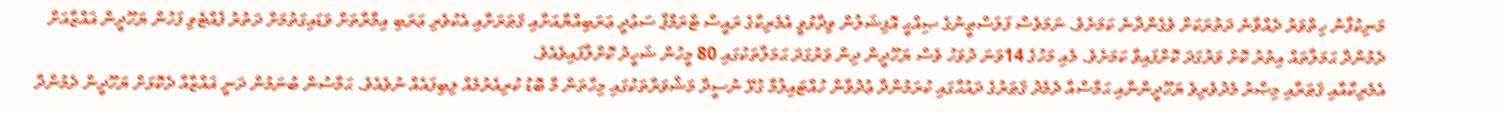މަނިކުފާނު ހިތްވަރު ދެއްވާނެ ދަތުރަކަށް ވެގެންދާނެ ކަމަށެވެ. ނަމަވެސް ފަލަސްޠީނުގެ ޞިއްޙީ އޮފިޝަލުން ވިދާޅުވީ އެމެރިކާގެ ރައީސް ޓްރަމްޕް ސަޢުދީ ޢަރަބިއްޔާއަށާއި ޤަޠަރަށާއި އެކުވެރި ޢަރަބި އިމާރާތަށް ވަޑައިގަތުމަށް ދަތުރު ފެއްޓެވި ފަހުން ޔަހޫދީން ޣައްޒާއަށް ދެމުންދާ ޙަމަލާތައް އިތުރު ކޮށް ވަރުގަދަ ކޮށްފައިވާ ކަމަށެވެ. މެއި މަހުގެ 14ވަނަ ދުވަހު ވެސް ޔަހޫދީން ދިން ވަރުގަދަ ޙަމަލާތަކުގައި 80 މީހުން ޝަހީދު ކޮށްލާފައިވެއެވެ.
އެމެރިކާއާއި ޤަޠަރާއި މިޞްރު މެދުވެރިވެ ޔަހޫދީންނާއި ޙަމާސްއާ ދެމެދު ޤަޠަރުގެ ދައުޙާގައި ކުރަމުންދާ ޢުދުވާން ހުއްޓައިލުމާ ގުޅޭ ނުސީދާ މަޝްވަރާތަކުގައި މިހާތަން މާ ބޮޑު ކުރިއެރުމެއް ލިބިފައެއް ނުވެއެވެ. ޙަމާސުން ބުނަމުން ދަނީ ޣައްޒާއާ ދެކޮޅަށް ޔަހޫދީން ދެމުންދާ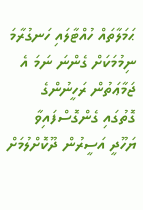ޙަމަލާތައް ހުއްޓާލައި ހަނގުރާމަ ނިމުމަކަށް ގެންނަ ނަމަ އެ ޖަމާޢަތުން ރަހީނުންގެ ގޮތުގައި ގެންގޮސްފައިވާ ޔަހޫދީ އަސީރުން ދޫކޮށްލުމަށް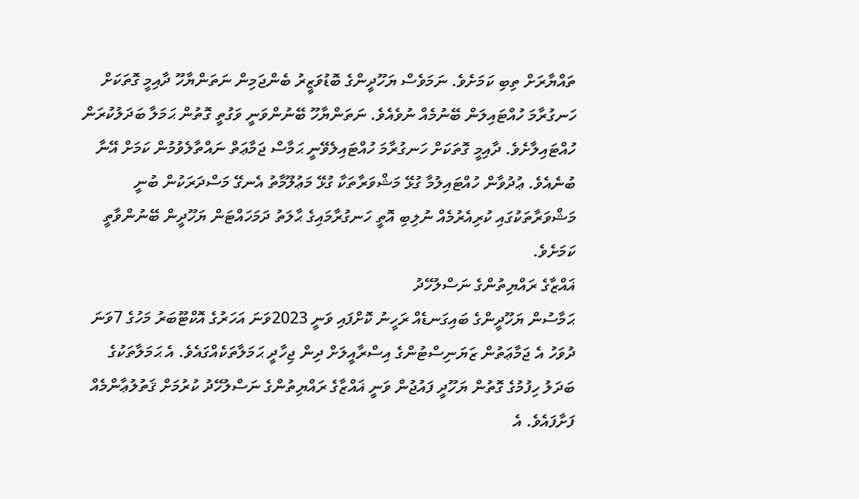ތައްޔާރަށް ތިބި ކަމަށެވެ. ނަމަވެސް ޔަހޫދީންގެ ބޮޑުވަޒީރު ބެންޖަމިން ނަތަންޔާހޫ ދާއިމީ ގޮތަކަށް ހަނގުރާމަ ހުއްޓައިލަން ބޭނުމެއް ނުވެއެވެ. ނަތަންޔާހޫ ބޭނުންވަނީ ވަގުތީ ގޮތުން ޙަމަލާ ބަދަލުކުރަން ހުއްޓައިލާށެވެ. ދާއިމީ ގޮތަކަށް ހަނގުރާމަ ހުއްޓައިލެވޭނީ ޙަމާސް ޖަމާޢަތް ނައްތާލެވުމުން ކަމަށް އޭނާ ބުނެއެވެ. ޢުދުވާން ހުއްޓައިލުމާ ގުޅޭ މަޝްވަރާތަކާ ގުޅޭ މަޢުލޫމާތު އެނގޭ މަސްދަރަކުން ބުނީ މަޝްވަރާތަކުގައި ކުރިއެރުމެއް ނުލިބި އޮތީ ހަނގުރާމައިގެ ޙާލަތު ދަމަހައްޓަން ޔަހޫދީން ބޭނުންވާތީ ކަމަށެވެ.
ޣައްޒާގެ ރައްޔިތުންގެ ނަސްލުހޭދު
ޙަމާސުން ޔަހޫދީންގެ ބައިގަނޑެއް ރަހީނު ކޮށްފައި ވަނީ 2023ވަނަ އަހަރުގެ އޮކްޓޫބަރު މަހުގެ 7ވަނަ ދުވަހު އެ ޖަމާޢަތުން ޒަޔަނިސްޓުންގެ އިސްރާއީލަށް ދިން ޖިހާދީ ޙަމަލާތަކެއްގައެވެ. އެ ޙަމަލާތަކުގެ ބަދަލު ހިފުމުގެ ގޮތުން ޔަހޫދީ ފައުޖުން ވަނީ ޣައްޒާގެ ރައްޔިތުންގެ ނަސްލުހޭދު ކުރުމަށް ޤަތުލުޢާންމެއް ފަށާފައެވެ. އެ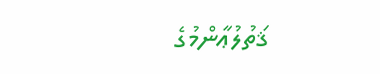ޤަތުލުޢާންމުގެ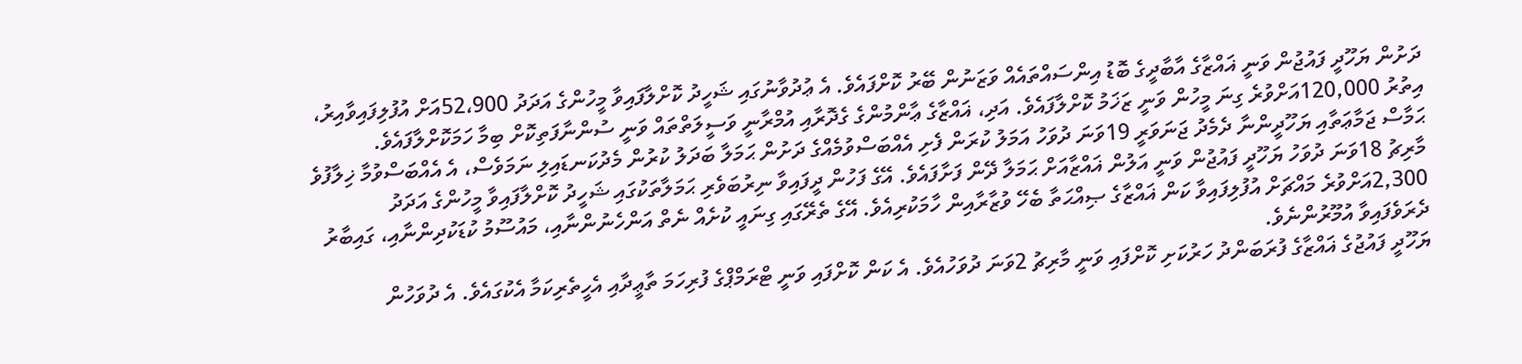ދަށުން ޔަހޫދީ ފައުޖުން ވަނީ ޣައްޒާގެ އާބާދީގެ ބޮޑު އިންސައްތައެއް ވަޒަނުން ބޭރު ކޮށްފައެވެ. އެ ޢުދުވާނުގައި ޝަހީދު ކޮށްލާފައިވާ މީހުންގެ އަދަދު 52،900އަށް އުފުލިފައިވާއިރު، އިތުރު 120,000އަށްވުރެ ގިނަ މީހުން ވަނީ ޒަޚަމު ކޮށްލާފައެވެ. އަދި، ޣައްޒާގެ ޢާންމުންގެ ގެދޮރާއި އުމްރާނީ ވަސީލަތްތައް ވަނީ ސުންނާފަތިކޮށް ބިމާ ހަމަކޮށްލާފައެވެ.
ޙަމާސް ޖަމާޢަތާއި ޔަހޫދީންނާ ދެމެދު ޖަނަވަރީ 19ވަނަ ދުވަހު އަމަލު ކުރަން ފެށި އެއްބަސްވުމެއްގެ ދަށުން ޙަމަލާ ބަދަލު ކުރުން މެދުކަނޑައިލި ނަމަވެސް، އެ އެއްބަސްވުމާ ޚިލާފުވެ މާރިޗު 18ވަނަ ދުވަހު ޔަހޫދީ ފައުޖުން ވަނީ އަލުން ޣައްޒާއަށް ޙަމަލާ ދޭން ފަށާފައެވެ. އޭގެ ފަހުން ދީފައިވާ ނިރުބަވެރި ޙަމަލާތަކުގައި ޝަހީދު ކޮށްލާފައިވާ މީހުންގެ އަދަދު 2,300އަށްވުރެ މައްޗަށް އުފުލިފައިވާ ކަން ޣައްޒާގެ ޞިއްޙަތާ ބެހޭ ވުޒާރާއިން ހާމަކުރިއެވެ. އޭގެ ތެރޭގައި ގިނައީ ކުށެއް ނެތް އަންހެނުންނާއި، މައުސޫމު ކުޑަކުދިންނާއި، ގައިބާރު ދެރަވެފައިވާ އުމޫރުންނެވެ.
ޔަހޫދީ ފައުޖުގެ ޣައްޒާގެ ފުރަބަންދު ހަރުކަށި ކޮށްފައި ވަނީ މާރިޗު 2ވަނަ ދުވަހުއެވެ. އެ ކަން ކޮށްފައި ވަނީ ޓްރަމްޕްގެ ފުރިހަމަ ތާޢީދާއި އެހީތެރިކަމާ އެކުގައެވެ. އެ ދުވަހުން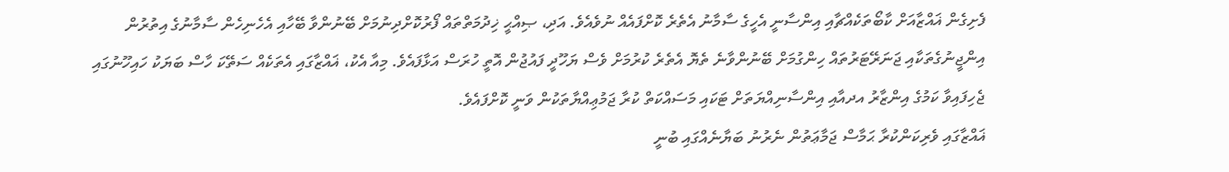ފެށިގެން ޣައްޒާއަށް ކާބޯތަކެއްޗާއި އިންސާނީ އެހީގެ ސާމާނު އެތެރެ ކޮށްފައެއް ނުވެއެވެ. އަދި، ޞިއްޙީ ޚިދުމަތްތައް ފޯރުކޮށްދިނުމަށް ބޭނުންވާ ބޭހާއި އެހެނިހެން ސާމާނުގެ އިތުރުން އިންޖީނުގެތަކާއި ޖަނަރޭޓަރުތައް ހިންގުމަށް ބޭނުންވާނެ ތެޔޮ އެތެރެ ކުރުމަށް ވެސް ޔަހޫދީ ފައުޖުން އޮތީ ހުރަސް އަޅާފައެވެ. މިއާ އެކު، ޣައްޒާގައި އެތަކެއް ސަތޭކަ ހާސް ބަޔަކު ހައިހޫނުގައި ޖެހިފައިވާ ކަމުގެ އިންޒާރު އދއާއި އިންސާނިއްޔަތަށް ޓަކައި މަސައްކަތް ކުރާ ޖަމުޢިއްޔާތަކުން ވަނީ ކޮށްފައެވެ.
ޣައްޒާގައި ވެރިކަންކުރާ ޙަމާސް ޖަމާޢަތުން ނެރުނު ބަޔާނެއްގައި ބުނީ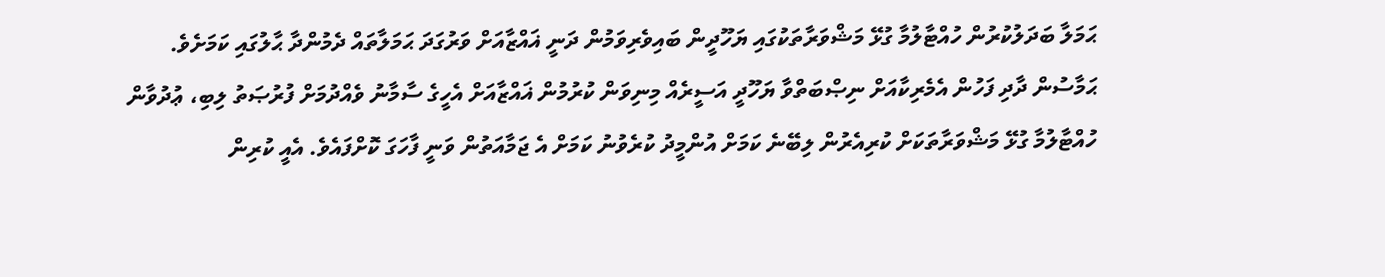ޙަމަލާ ބަދަލުކުރުން ހުއްޓާލުމާ ގުޅޭ މަޝްވަރާތަކުގައި ޔަހޫދީން ބައިވެރިވަމުން ދަނީ ޣައްޒާއަށް ވަރުގަދަ ޙަމަލާތައް ދެމުންދާ ޙާލުގައި ކަމަށެވެ. ޙަމާސުން ދާދި ފަހުން އެމެރިކާއަށް ނިޞްބަތްވާ ޔަހޫދީ އަސީރެއް މިނިވަން ކުރުމުން ޣައްޒާއަށް އެހީގެ ސާމާނު ވެއްދުމަށް ފުރުޞަތު ލިބި، ޢުދުވާން ހުއްޓާލުމާ ގުޅޭ މަޝްވަރާތަކަށް ކުރިއެރުން ލިބޭނެ ކަމަށް އުންމީދު ކުރެވުނު ކަމަށް އެ ޖަމާއަތުން ވަނީ ފާހަގަ ކޮށްފައެވެ. އެއީ ކުރިން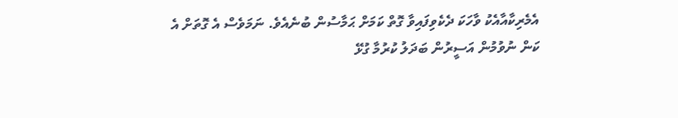އެމެރިކާއާއެކު ވާހަކަ ދެކެވިފައިވާ ގޮތް ކަމަށް ޙަމާސުން ބުނެއެވެ. ނަމަވެސް އެ ގޮތަށް އެ ކަން ނުވުމުން އަސީރުން ބަދަލު ކުރުމާ ގުޅޭ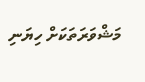މަޝްވަރަތަކަށް ހިޔަނި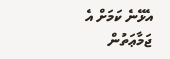އެޅޭނެ ކަމަށް އެ ޖަމާޢަތުން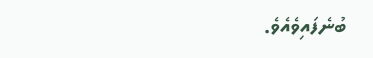ބުނެފައިވެއެވެ.